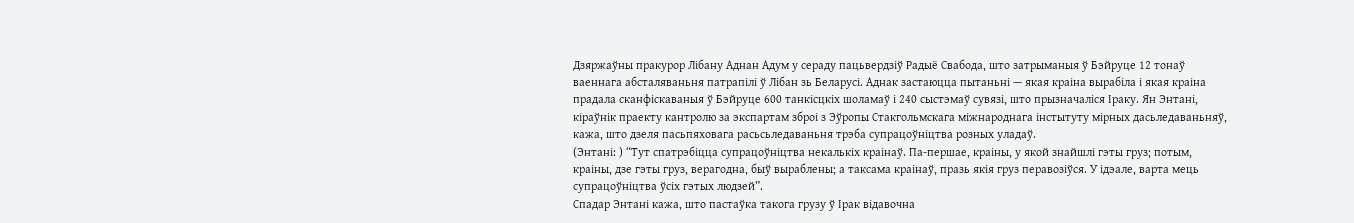Дзяржаўны пракурор Лібану Аднан Адум у сераду пацьвердзіў Радыё Свабода, што затрыманыя ў Бэйруце 12 тонаў ваеннага абсталяваньня патрапілі ў Лібан зь Беларусі. Аднак застаюцца пытаньні — якая краіна вырабіла і якая краіна прадала сканфіскаваныя ў Бэйруце 600 танкісцкіх шоламаў і 240 сыстэмаў сувязі, што прызначаліся Іраку. Ян Энтані, кіраўнік праекту кантролю за экспартам зброі з Эўропы Стакгольмскага міжнароднага інстытуту мірных дасьледаваньняў, кажа, што дзеля пасьпяховага расьсьледаваньня трэба супрацоўніцтва розных уладаў.
(Энтані: ) “Тут спатрэбіцца супрацоўніцтва некалькіх краінаў. Па-першае, краіны, у якой знайшлі гэты груз; потым, краіны, дзе гэты груз, верагодна, быў выраблены; а таксама краінаў, празь якія груз перавозіўся. У ідэале, варта мець супрацоўніцтва ўсіх гэтых людзей”.
Спадар Энтані кажа, што пастаўка такога грузу ў Ірак відавочна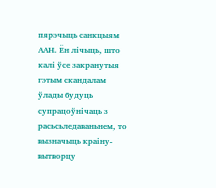пярэчыць санкцыям ААН. Ён лічыць, што калі ўсе закранутыя гэтым скандалам ўлады будуць супрацоўнічаць з расьсьледаваньнем, то вызначыць краіну-вытворцу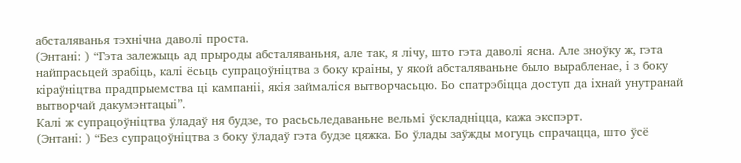абсталяванья тэхнічна даволі проста.
(Энтані: ) “Гэта залежыць ад прыроды абсталяваньня, але так, я лічу, што гэта даволі ясна. Але зноўку ж, гэта найпрасьцей зрабіць, калі ёсьць супрацоўніцтва з боку краіны, у якой абсталяваньне было вырабленае, і з боку кіраўніцтва прадпрыемства ці кампаніі, якія займаліся вытворчасьцю. Бо спатрэбіцца доступ да іхнай унутранай вытворчай дакумэнтацыі”.
Калі ж супрацоўніцтва ўладаў ня будзе, то расьсьледаваньне вельмі ўскладніцца, кажа экспэрт.
(Энтані: ) “Без супрацоўніцтва з боку ўладаў гэта будзе цяжка. Бо ўлады заўжды могуць спрачацца, што ўсё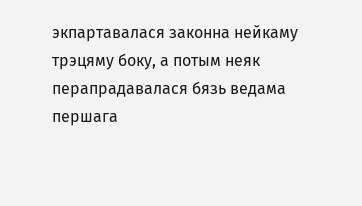экпартавалася законна нейкаму трэцяму боку, а потым неяк перапрадавалася бязь ведама першага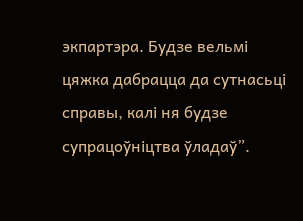экпартэра. Будзе вельмі цяжка дабрацца да сутнасьці справы, калі ня будзе супрацоўніцтва ўладаў”.